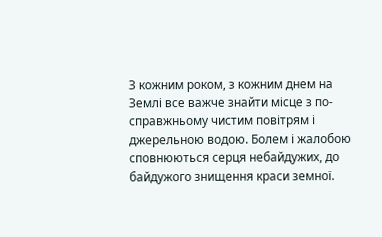З кожним роком, з кожним днем на Землі все важче знайти місце з по-справжньому чистим повітрям і джерельною водою. Болем і жалобою сповнюються серця небайдужих, до байдужого знищення краси земної.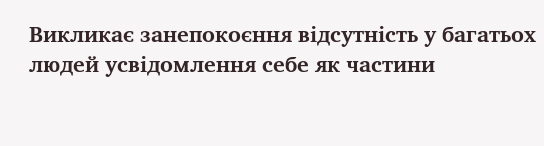Викликає занепокоєння відсутність у багатьох людей усвідомлення себе як частини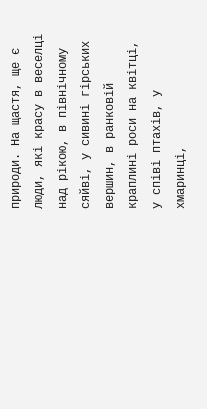природи. На щастя, ще є люди, які красу в веселці над рікою, в північному сяйві, у сивині гірських вершин, в ранковій краплині роси на квітці, у співі птахів, у хмаринці,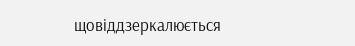щовіддзеркалюється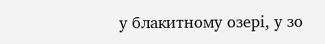у блакитному озері, у зо